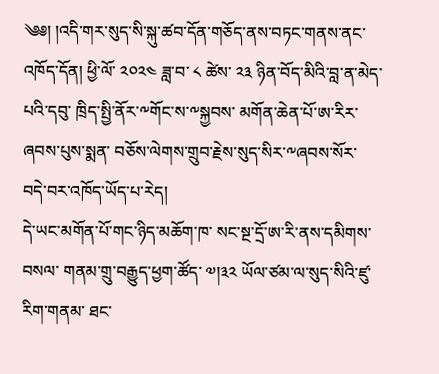༄༅། །འདི་གར་སུད་སི་སྐུ་ཚབ་དོན་གཅོད་ནས་བཏང་གནས་ནང་འཁོད་དོན། ཕྱི་ལོ་ ༢༠༢༤ ཟླ་བ་ ༨ ཚེས་ ༢༣ ཉིན་བོད་མིའི་བླ་ན་མེད་པའི་དབུ་ ཁྲིད་སྤྱི་ནོར་༸གོང་ས་༸སྐྱབས་ མགོན་ཆེན་པོ་ཨ་རིར་ཞབས་པུས་སྨན་ བཅོས་ལེགས་གྲུབ་རྗེས་སུད་སིར་༸ཞབས་སོར་ བདེ་བར་འཁོད་ཡོད་པ་རེད།
དེ་ཡང་མགོན་པོ་གང་ཉིད་མཆོག་ཁ་ སང་སྔ་དྲོ་ཨ་རི་ནས་དམིགས་བསལ་ གནམ་གྲུ་བརྒྱུད་ཕྱག་ཚོད་ ༧།༣༢ ཡོལ་ཙམ་ལ་སུད་སིའི་ཛུ་རིག་གནམ་ ཐང་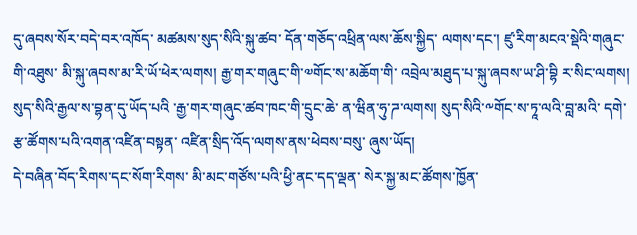དུ་ཞབས་སོར་བདེ་བར་འཁོད་ མཚམས་སུད་སིའི་སྐུ་ཚབ་ དོན་གཅོད་འཕྲིན་ལས་ཆོས་སྐྱིད་ ལགས་དང་། ཛུ་རིག་མངའ་སྡེའི་གཞུང་གི་འཐུས་ མི་སྐུ་ཞབས་མ་རི་ཡོ་ཕེར་ལགས། རྒྱ་གར་གཞུང་གི་༧གོང་ས་མཆོག་གི་ འབྲེལ་མཐུད་པ་སྐུ་ཞབས་ཡ་ཤི་བྷི ར་སིང་ལགས། སུད་སིའི་རྒྱལ་ས་བྷན་དུ་ཡོད་པའི ་རྒྱ་གར་གཞུང་ཚབ་ཁང་གི་དྲུང་ཆེ་ ན་ཝིན་ཧུ་ཌ་ལགས། སུད་སིའི་༸གོང་ས་ཏཱ་ལའི་བླ་མའི་ དགེ་རྩ་ཚོགས་པའི་འགན་འཛིན་བསྟན་ འཛིན་སྲིད་འོད་ལགས་ནས་ཕེབས་བསུ་ ཞུས་ཡོད།
དེ་བཞིན་བོད་རིགས་དང་སོག་རིགས་ མི་མང་གཙོས་པའི་ཕྱི་ནང་དད་ལྡན་ སེར་སྐྱ་མང་ཚོགས་ཁྱོན་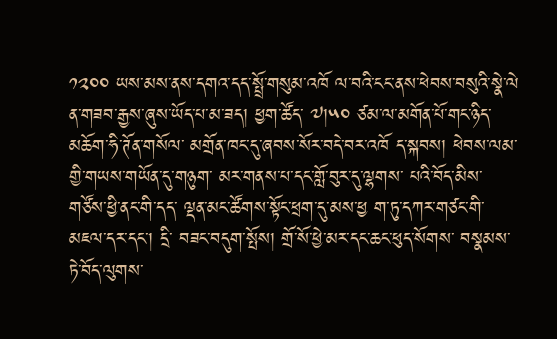༡༢༠༠ ཡས་མས་ནས་དགའ་དད་སྤྲོ་གསུམ་འཁོ ལ་བའི་ངང་ནས་ཕེབས་བསུའི་སྣེ་ལེ ན་གཟབ་རྒྱས་ཞུས་ཡོད་པ་མ་ཟད། ཕྱག་ཚོད་ ༧།༥༠ ཙམ་ལ་མགོན་པོ་གང་ཉིད་མཆོག་ཧི་ཊོན་གསོལ་ མགྲོན་ཁང་དུ་ཞབས་སོར་བདེ་བར་འཁོ ད་སྐབས། ཕེབས་ལམ་གྱི་གཡས་གཡོན་དུ་གཉུག་ མར་གནས་པ་དང་གློ་བུར་དུ་ལྷགས་ པའི་བོད་མིས་གཙོས་ཕྱི་ནང་གི་དད་ ལྡན་མང་ཚོགས་སྟོང་ཕྲག་དུ་མས་ཕྱ ག་ཏུ་དཀར་གཙང་གི་མཇལ་དར་དང་། དྲི་ བཟང་བདུག་སྤོས། གྲོ་སོ་ཕྱེ་མར་དང་ཆང་ཕུད་སོགས་ བསྣམས་ཏེ་བོད་ལུགས་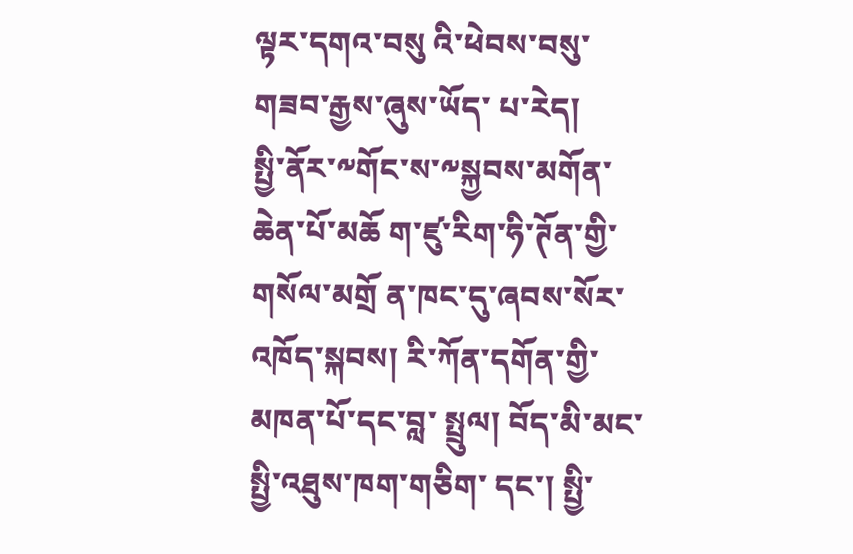ལྟར་དགའ་བསུ འི་ཕེབས་བསུ་གཟབ་རྒྱས་ཞུས་ཡོད་ པ་རེད།
སྤྱི་ནོར་༸གོང་ས་༸སྐྱབས་མགོན་ཆེན་པོ་མཆོ ག་ཛུ་རིག་ཧི་ཊོན་གྱི་གསོལ་མགྲོ ན་ཁང་དུ་ཞབས་སོར་འཁོད་སྐབས། རི་ཀོན་དགོན་གྱི་མཁན་པོ་དང་བླ་ སྤྲུལ། བོད་མི་མང་སྤྱི་འཐུས་ཁག་གཅིག་ དང་། སྤྱི་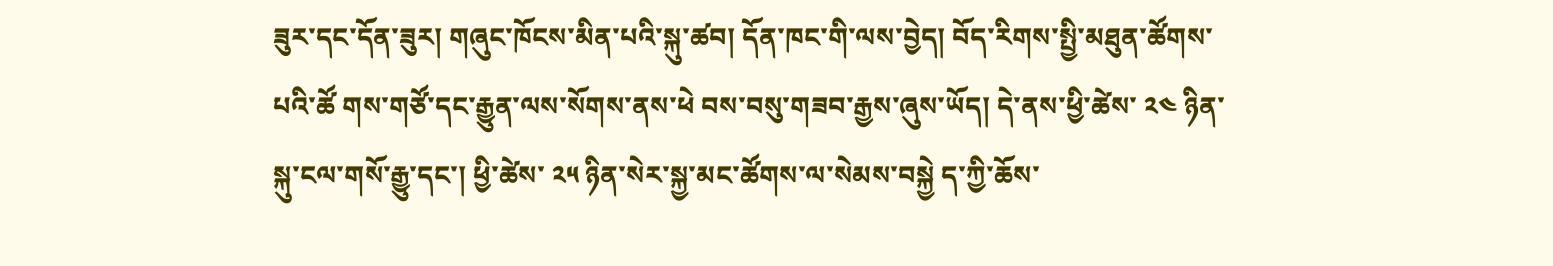ཟུར་དང་དོན་ཟུར། གཞུང་ཁོངས་མིན་པའི་སྐུ་ཚབ། དོན་ཁང་གི་ལས་བྱེད། བོད་རིགས་སྤྱི་མཐུན་ཚོགས་པའི་ཚོ གས་གཙོ་དང་རྒྱུན་ལས་སོགས་ནས་ཕེ བས་བསུ་གཟབ་རྒྱས་ཞུས་ཡོད། དེ་ནས་ཕྱི་ཚེས་ ༢༤ ཉིན་སྐུ་ངལ་གསོ་རྒྱུ་དང་། ཕྱི་ཚེས་ ༢༥ ཉིན་སེར་སྐྱ་མང་ཚོགས་ལ་སེམས་བསྐྱེ ད་ཀྱི་ཆོས་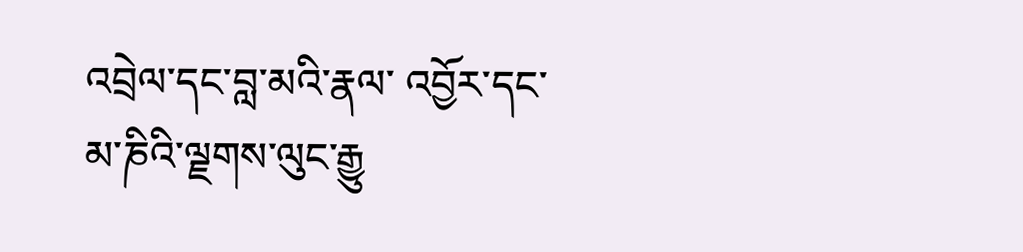འབྲེལ་དང་བླ་མའི་རྣལ་ འབྱོར་དང་མ་ཎིའི་ལྗགས་ལུང་རྒྱུ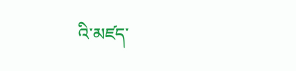འི་མཛད་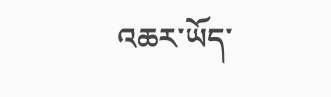འཆར་ཡོད་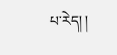པ་རེད། །